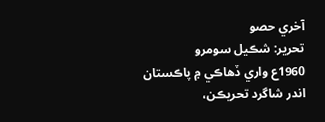آخري حصو
تحرير: شڪيل سومرو
1960ع واري ڏهاڪي ۾ پاڪستان اندر شاگرد تحريڪن،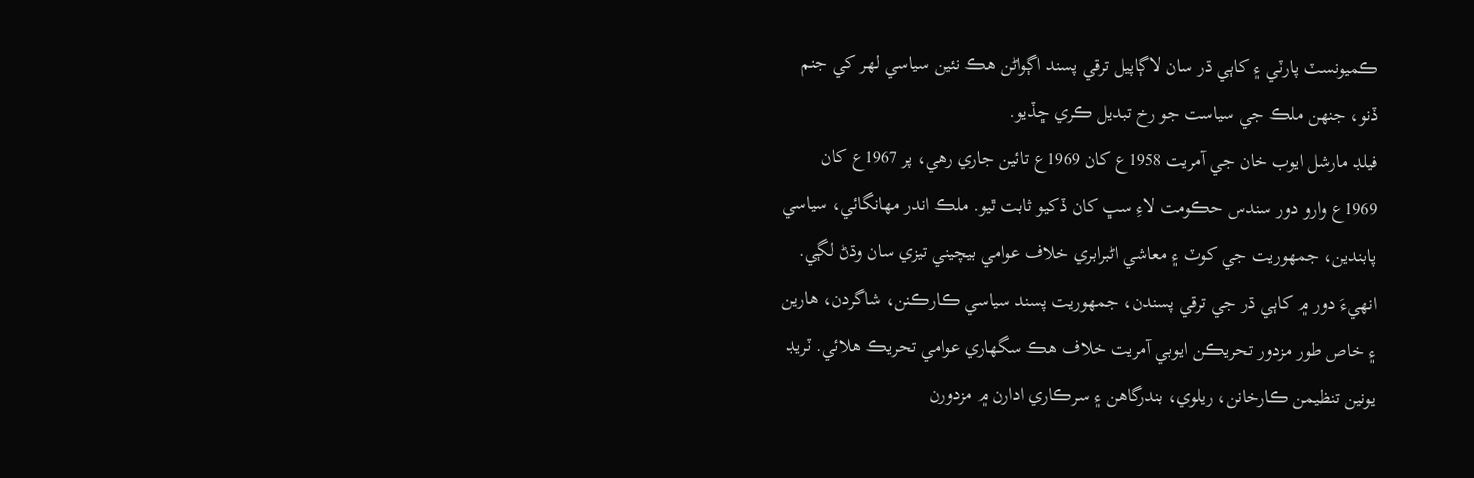ڪميونسٽ پارٽي ۽ کاٻي ڌر سان لاڳاپيل ترقي پسند اڳواڻن هڪ نئين سياسي لهر کي جنم ڏنو، جنهن ملڪ جي سياست جو رخ تبديل ڪري ڇڏيو.
فيلڊ مارشل ايوب خان جي آمريت 1958ع کان 1969ع تائين جاري رهي، پر 1967ع کان 1969ع وارو دور سندس حڪومت لاءِ سڀ کان ڏکيو ثابت ٿيو. ملڪ اندر مهانگائي، سياسي پابندين، جمهوريت جي کوٽ ۽ معاشي اڻبرابري خلاف عوامي بيچيني تيزي سان وڌڻ لڳي.
انهيءَ دور ۾ کاٻي ڌر جي ترقي پسندن، جمهوريت پسند سياسي ڪارڪنن، شاگردن، هارين ۽ خاص طور مزدور تحريڪن ايوبي آمريت خلاف هڪ سگهاري عوامي تحريڪ هلائي. ٽريڊ يونين تنظيمن ڪارخانن، ريلوي، بندرگاهن ۽ سرڪاري ادارن ۾ مزدورن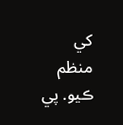کي منظم ڪيو. پي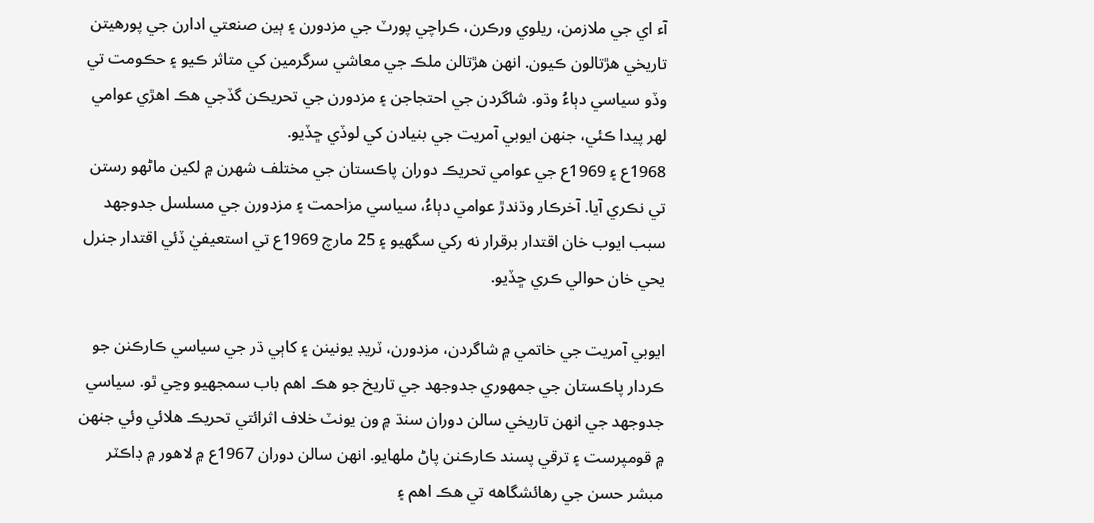آء اي جي ملازمن، ريلوي ورڪرن، ڪراچي پورٽ جي مزدورن ۽ ٻين صنعتي ادارن جي پورهيتن تاريخي هڙتالون ڪيون. انهن هڙتالن ملڪ جي معاشي سرگرمين کي متاثر ڪيو ۽ حڪومت تي وڏو سياسي دٻاءُ وڌو. شاگردن جي احتجاجن ۽ مزدورن جي تحريڪن گڏجي هڪ اهڙي عوامي لهر پيدا ڪئي، جنهن ايوبي آمريت جي بنيادن کي لوڏي ڇڏيو.
1968ع ۽ 1969ع جي عوامي تحريڪ دوران پاڪستان جي مختلف شهرن ۾ لکين ماڻهو رستن تي نڪري آيا. آخرڪار وڌندڙ عوامي دٻاءُ، سياسي مزاحمت ۽ مزدورن جي مسلسل جدوجهد سبب ايوب خان اقتدار برقرار نه رکي سگهيو ۽ 25 مارچ 1969ع تي استعيفيٰ ڏئي اقتدار جنرل يحي خان حوالي ڪري ڇڏيو.

ايوبي آمريت جي خاتمي ۾ شاگردن، مزدورن، ٽريڊ يونينن ۽ کاٻي ڌر جي سياسي ڪارڪنن جو ڪردار پاڪستان جي جمهوري جدوجهد جي تاريخ جو هڪ اهم باب سمجهيو وڃي ٿو. سياسي جدوجهد جي انهن تاريخي سالن دوران سنڌ ۾ ون يونٽ خلاف اثرائتي تحريڪ هلائي وئي جنهن ۾ قومپرست ۽ ترقي پسند ڪارڪنن پاڻ ملهايو. انهن سالن دوران 1967ع ۾ لاهور ۾ ڊاڪٽر مبشر حسن جي رهائشگاهه تي هڪ اهم ۽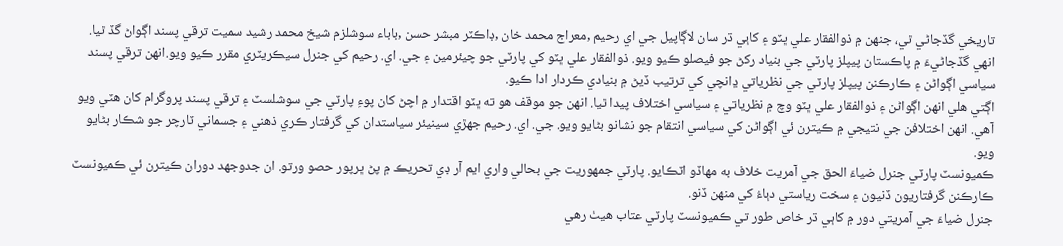تاريخي گڏجاڻي ٿي، جنهن ۾ ذوالفقار علي ڀٽو ۽ کاٻي ڌر سان لاڳاپيل جي اي رحيم ,معراج محمد خان ,ڊاڪٽر مبشر حسن ,باباء سوشلزم شيخ محمد رشيد سميت ترقي پسند اڳواڻ گڏ ٿيا. انهي گڏجاڻيءَ ۾ پاڪستان پيپلز پارٽي جي بنياد رکڻ جو فيصلو ڪيو ويو. ذوالفقار علي ڀٽو کي پارٽي جو چيئرمين ۽ جي. اي. رحيم کي جنرل سيڪريٽري مقرر ڪيو ويو.انهن ترقي پسند سياسي اڳواڻن ۽ ڪارڪنن پيپلز پارٽي جي نظرياتي ڍانچي کي ترتيب ڏيڻ ۾ بنيادي ڪردار ادا ڪيو.
اڳتي هلي انهن اڳواڻن ۽ ذوالفقار علي ڀٽو وچ ۾ نظرياتي ۽ سياسي اختلاف پيدا ٿيا. انهن جو موقف هو ته ڀٽو اقتدار ۾ اچڻ کان پوءِ پارٽي جي سوشلسٽ ۽ ترقي پسند پروگرام کان هٽي ويو آهي. انهن اختلافن جي نتيجي ۾ ڪيترن ئي اڳواڻن کي سياسي انتقام جو نشانو بڻايو ويو. جي. اي. رحيم جهڙي سينيئر سياستدان کي گرفتار ڪري ذهني ۽ جسماني ٽارچر جو شڪار بڻايو ويو.
ڪميونسٽ پارٽي جنرل ضياءَ الحق جي آمريت خلاف به مهاڏو اٽڪايو. پارٽي جمهوريت جي بحالي واري ايم آر ڊي تحريڪ ۾ پڻ ڀرپور حصو ورتو. ان جدوجهد دوران ڪيترن ئي ڪميونسٽ ڪارڪنن گرفتاريون ڏنيون ۽ سخت رياستي دٻاءُ کي منهن ڏنو.
جنرل ضياءَ جي آمريتي دور ۾ کاٻي ڌر خاص طور تي ڪميونسٽ پارٽي عتاب هيٺ رهي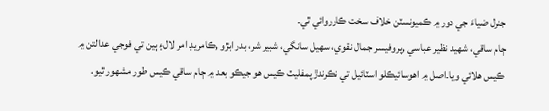جنرل ضياءَ جي دور ۾ ڪميونسٽن خلاف سخت ڪارروائي ٿي۔
ڄام ساقي، شهيد نظير عباسي ,پروفيسر جمال نقوي، سهيل سانگي، شبير شر، بدر ابڙو ,ڪامريڊ امر لال۽ ٻين تي فوجي عدالتن ۾ ڪيس هلائي ويا۔اصل ۾ اهوسائيڪلو اسٽائيل تي نڪرندڙ پمفليٽ ڪيس هو جيڪو بعد ۾ ڄام ساقي ڪيس طور مشهور ٿيو.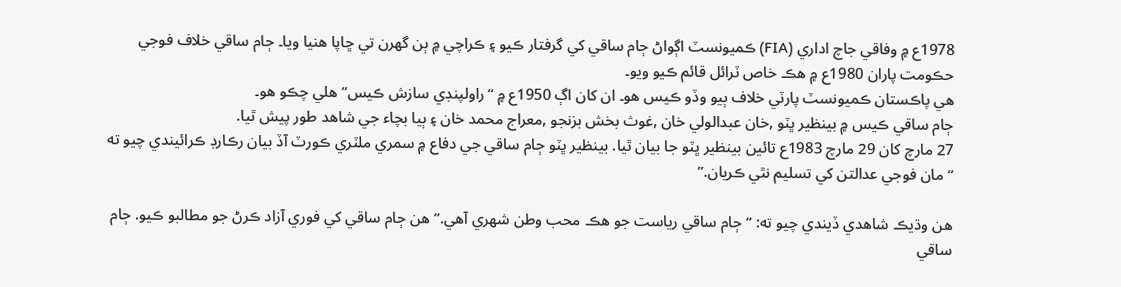1978ع ۾ وفاقي جاچ اداري (FIA) ڪميونسٽ اڳواڻ ڄام ساقي کي گرفتار ڪيو ۽ ڪراچي ۾ ٻن گهرن تي ڇاپا هنيا ويا۔ ڄام ساقي خلاف فوجي حڪومت پاران 1980ع ۾ هڪ خاص ٽرائل قائم ڪيو ويو۔
هي پاڪستان ڪميونسٽ پارٽي خلاف ٻيو وڏو ڪيس هو۔ ان کان اڳ 1950ع ۾ “راولپنڊي سازش ڪيس” هلي چڪو هو۔
ڄام ساقي ڪيس ۾ بينظير ڀٽو ,خان عبدالولي خان ,غوث بخش بزنجو ,معراج محمد خان ۽ ٻيا بچاء جي شاهد طور پيش ٿيا.
27 مارچ کان 29 مارچ 1983ع تائين بينظير ڀٽو جا بيان ٿيا. بينظير ڀٽو ڄام ساقي جي دفاع ۾ سمري ملٽري ڪورٽ آڏ بيان رڪارڊ ڪرائيندي چيو ته “مان فوجي عدالتن کي تسليم نٿي ڪريان.”

هن وڌيڪ شاهدي ڏيندي چيو ته: “ڄام ساقي رياست جو هڪ محب وطن شهري آهي.” هن ڄام ساقي کي فوري آزاد ڪرڻ جو مطالبو ڪيو. ڄام ساقي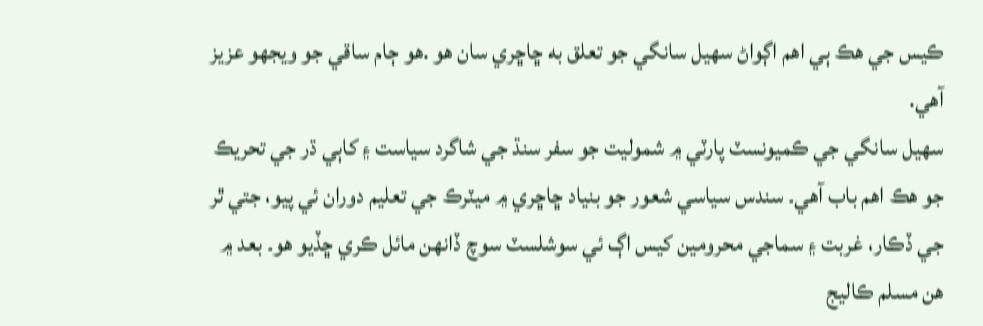ڪيس جي هڪ ٻي اهم اڳواڻ سهيل سانگي جو تعلق به ڇاڇري سان هو .هو ڄام ساقي جو ويجهو عزيز آهي.
سهيل سانگي جي ڪميونسٽ پارٽي ۾ شموليت جو سفر سنڌ جي شاگرد سياست ۽ کاٻي ڌر جي تحريڪ جو هڪ اهم باب آهي۔ سندس سياسي شعور جو بنياد ڇاڇري ۾ ميٽرڪ جي تعليم دوران ئي پيو، جتي ٿر جي ڏڪار، غربت ۽ سماجي محرومين کيس اڳ ئي سوشلسٽ سوچ ڏانهن مائل ڪري ڇڏيو هو۔ بعد ۾ هن مسلم ڪاليج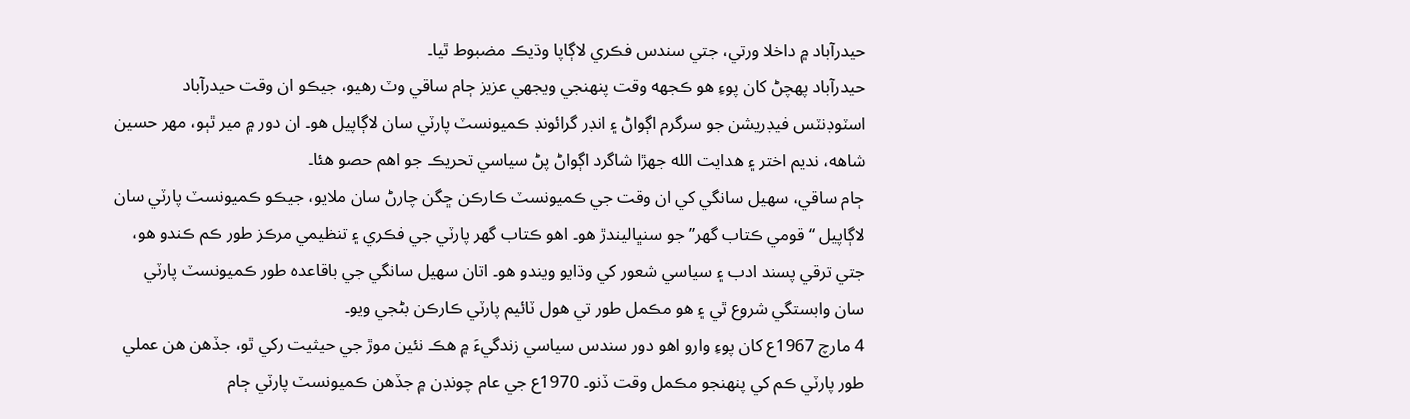حيدرآباد ۾ داخلا ورتي، جتي سندس فڪري لاڳاپا وڌيڪ مضبوط ٿيا۔
حيدرآباد پهچڻ کان پوءِ هو ڪجهه وقت پنهنجي ويجهي عزيز ڄام ساقي وٽ رهيو، جيڪو ان وقت حيدرآباد اسٽوڊنٽس فيڊريشن جو سرگرم اڳواڻ ۽ انڊر گرائونڊ ڪميونسٽ پارٽي سان لاڳاپيل هو۔ ان دور ۾ مير ٿٻو، مهر حسين شاهه، نديم اختر ۽ هدايت الله جهڙا شاگرد اڳواڻ پڻ سياسي تحريڪ جو اهم حصو هئا۔
ڄام ساقي، سهيل سانگي کي ان وقت جي ڪميونسٽ ڪارڪن ڇگن چارڻ سان ملايو، جيڪو ڪميونسٽ پارٽي سان لاڳاپيل “قومي ڪتاب گهر” جو سنڀاليندڙ هو۔ اهو ڪتاب گهر پارٽي جي فڪري ۽ تنظيمي مرڪز طور ڪم ڪندو هو، جتي ترقي پسند ادب ۽ سياسي شعور کي وڌايو ويندو هو۔ اتان سهيل سانگي جي باقاعده طور ڪميونسٽ پارٽي سان وابستگي شروع ٿي ۽ هو مڪمل طور تي هول ٽائيم پارٽي ڪارڪن بڻجي ويو۔
4 مارچ 1967ع کان پوءِ وارو اهو دور سندس سياسي زندگيءَ ۾ هڪ نئين موڙ جي حيثيت رکي ٿو، جڏهن هن عملي طور پارٽي ڪم کي پنهنجو مڪمل وقت ڏنو۔ 1970ع جي عام چونڊن ۾ جڏهن ڪميونسٽ پارٽي ڄام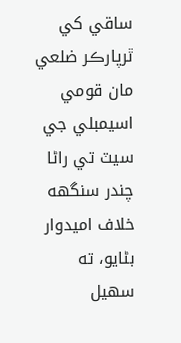ساقي کي ٿرپارڪر ضلعي مان قومي اسيمبلي جي سيٽ تي راڻا چندر سنگهه خلاف اميدوار بڻايو، ته سهيل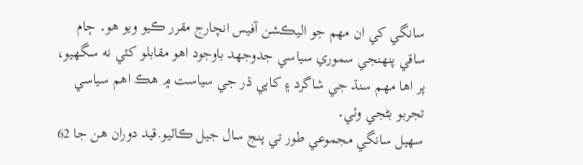سانگي کي ان مهم جو اليڪشن آفيس انچارج مقرر ڪيو ويو هو۔ ڄام ساقي پنهنجي سموري سياسي جدوجهد باوجود اهو مقابلو کٽي نه سگهيو، پر اها مهم سنڌ جي شاگرد ۽ کاٻي ڌر جي سياست ۾ هڪ اهم سياسي تجربو بڻجي وئي۔
سهيل سانگي مجموعي طور تي پنج سال جيل ڪاٽيو.قيد دوران هن جا 62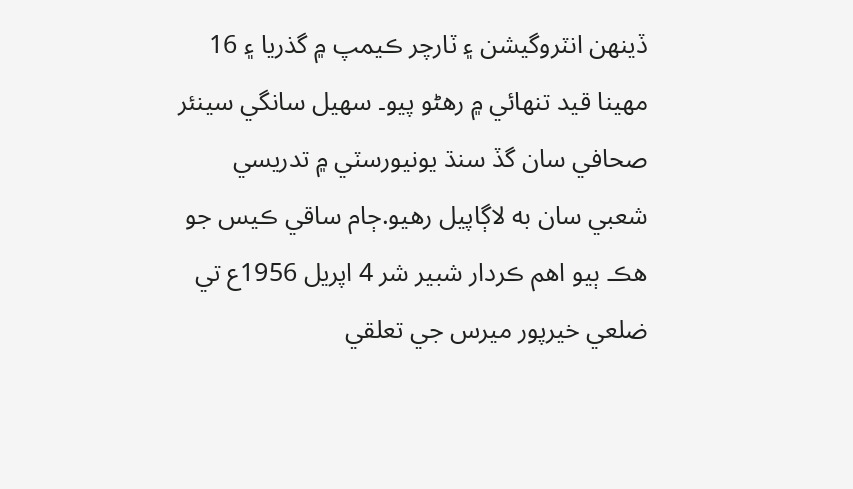ڏينهن انٽروگيشن ۽ ٽارچر ڪيمپ ۾ گذريا ۽ 16 مهينا قيد تنهائي ۾ رهڻو پيو۔ سهيل سانگي سينئر صحافي سان گڏ سنڌ يونيورسٽي ۾ تدريسي شعبي سان به لاڳاپيل رهيو.ڄام ساقي ڪيس جو هڪ ٻيو اهم ڪردار شبير شر 4 اپريل 1956ع تي ضلعي خيرپور ميرس جي تعلقي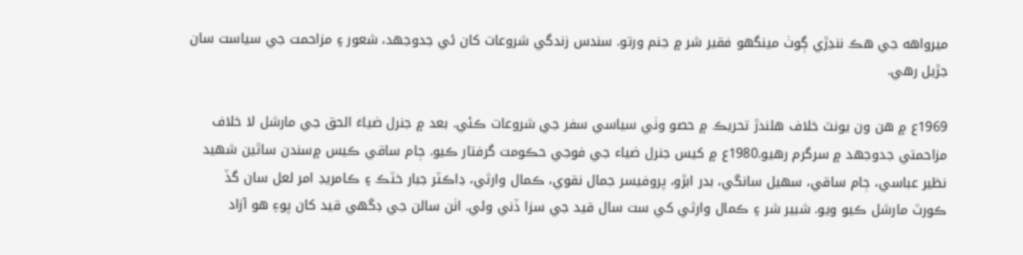ميرواهه جي هڪ ننڍڙي ڳوٺ مينگهو فقير شر ۾ جنم ورتو. سندس زندگي شروعات کان ئي جدوجهد، شعور ۽ مزاحمت جي سياست سان جڙيل رهي.

1969ع ۾ هن ون يونٽ خلاف هلندڙ تحريڪ ۾ حصو وٺي سياسي سفر جي شروعات ڪئي. بعد ۾ جنرل ضياءَ الحق جي مارشل لا خلاف مزاحمتي جدوجهد ۾ سرگرم رهيو.1980ع ۾ کيس جنرل ضياء جي فوجي حڪومت گرفتار ڪيو. ڄام ساقي ڪيس ۾سندن ساٿين شهيد نظير عباسي، ڄام ساقي، سهيل سانگي، بدر ابڙو، پروفيسر جمال نقوي، ڪمال وارثي، ڊاڪٽر جبار خٽڪ ۽ ڪامريڊ امر لعل سان گڏ ڪورٽ مارشل ڪيو ويو. شبير شر ۽ ڪمال وارثي کي ست سال قيد جي سزا ڏني وئي. اٺن سالن جي ڊگهي قيد کان پوءِ هو آزاد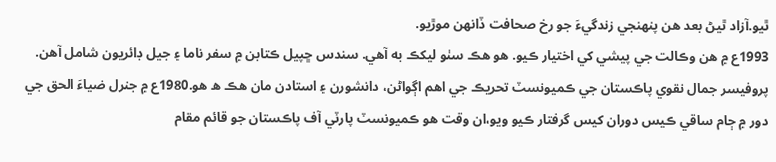ٿيو.آزاد ٿيڻ بعد هن پنهنجي زندگيءَ جو رخ صحافت ڏانهن موڙيو.
1993ع ۾ هن وڪالت جي پيشي کي اختيار ڪيو. هو هڪ سٺو ليکڪ به آهي. سندس ڇپيل ڪتابن ۾ سفر ناما ۽ جيل ڊائريون شامل آهن.
پروفيسر جمال نقوي پاڪستان جي ڪميونسٽ تحريڪ جي اهم اڳواڻن، دانشورن ۽ استادن مان هڪ ه هو.1980ع ۾ جنرل ضياءَ الحق جي دور ۾ ڄام ساقي ڪيس دوران کيس گرفتار ڪيو ويو،ان وقت هو ڪميونسٽ پارٽي آف پاڪستان جو قائم مقام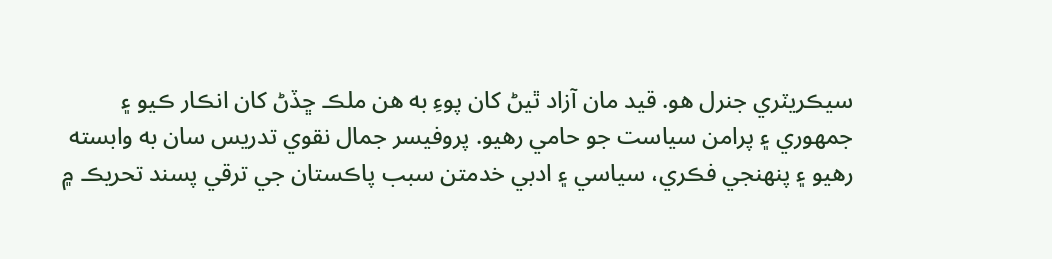سيڪريٽري جنرل هو. قيد مان آزاد ٿيڻ کان پوءِ به هن ملڪ ڇڏڻ کان انڪار ڪيو ۽ جمهوري ۽ پرامن سياست جو حامي رهيو. پروفيسر جمال نقوي تدريس سان به وابسته رهيو ۽ پنهنجي فڪري، سياسي ۽ ادبي خدمتن سبب پاڪستان جي ترقي پسند تحريڪ ۾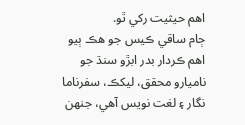اهم حيثيت رکي ٿو.
ڄام ساقي ڪيس جو هڪ ٻيو اهم ڪردار بدر ابڙو سنڌ جو ناميارو محقق، ليکڪ، سفرناما نگار ۽ لغت نويس آهي، جنهن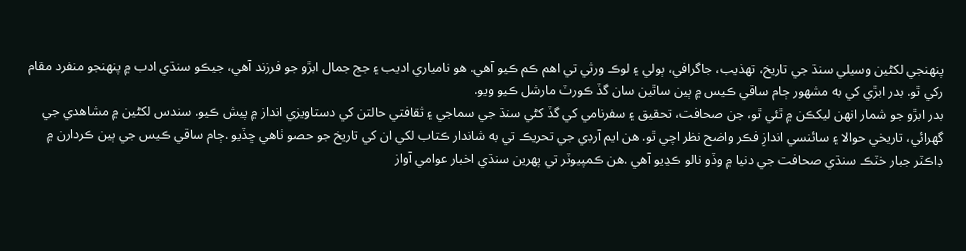پنهنجي لکڻين وسيلي سنڌ جي تاريخ، تهذيب، جاگرافي، ٻولي ۽ لوڪ ورثي تي اهم ڪم ڪيو آهي. هو نامياري اديب ۽ جج جمال ابڙو جو فرزند آهي، جيڪو سنڌي ادب ۾ پنهنجو منفرد مقام رکي ٿو. بدر ابڙي کي به مشهور ڄام ساقي ڪيس ۾ ٻين ساٿين سان گڏ ڪورٽ مارشل ڪيو ويو.
بدر ابڙو جو شمار انهن ليکڪن ۾ ٿئي ٿو، جن صحافت، تحقيق ۽ سفرنامي کي گڏ کڻي سنڌ جي سماجي ۽ ثقافتي حالتن کي دستاويزي انداز ۾ پيش ڪيو. سندس لکڻين ۾ مشاهدي جي گهرائي، تاريخي حوالا ۽ سائنسي اندازِ فڪر واضح نظر اچي ٿو. هن ايم آرڊي جي تحريڪ تي به شاندار ڪتاب لکي ان کي تاريخ جو حصو ٺاهي ڇڏيو .ڄام ساقي ڪيس جي ٻين ڪردارن ۾ ڊاڪٽر جبار خٽڪ سنڌي صحافت جي دنيا ۾ وڏو نالو ڪڍيو آهي .هن ڪمپيوٽر تي پهرين سنڌي اخبار عوامي آواز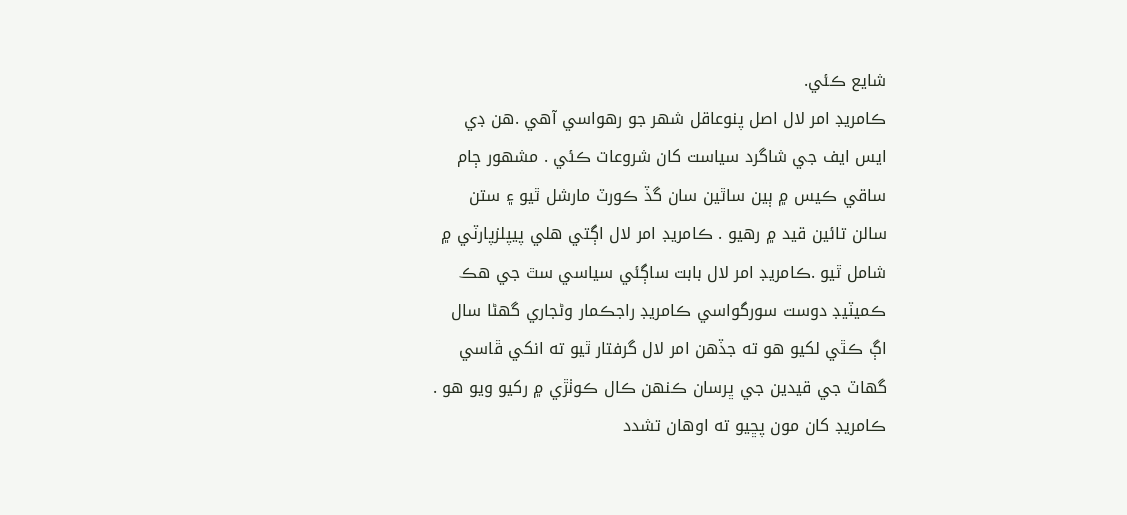شايع ڪئي.
ڪامريڊ امر لال اصل پنوعاقل شهر جو رهواسي آهي .هن ڊي ايس ايف جي شاگرد سياست کان شروعات ڪئي . مشهور ڄام ساقي ڪيس ۾ ٻين ساٿين سان گڏ ڪورٽ مارشل ٿيو ۽ ستن سالن تائين قيد ۾ رهيو . ڪامريڊ امر لال اڳتي هلي پيپلزپارٽي ۾ شامل ٿيو .ڪامريڊ امر لال بابت ساڳئي سياسي سٿ جي هڪ ڪميٽيڊ دوست سورگواسي ڪامريڊ راجڪمار وڻجاري گهڻا سال اڳ ڪٿي لکيو هو ته جڏهن امر لال گرفتار ٿيو ته انکي ڦاسي گھاٽ جي قيدين جي ڀرسان ڪنهن ڪال ڪوٺڙي ۾ رکيو ويو ھو . ڪامريڊ کان مون پڇيو ته اوھان تشدد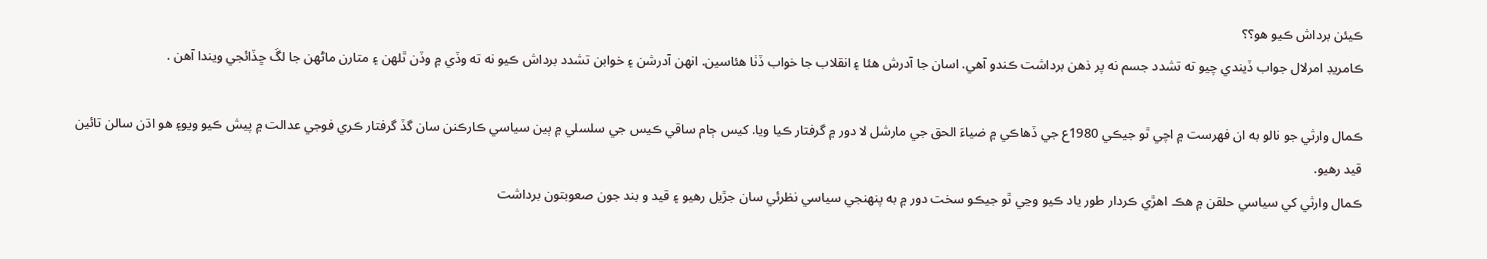ڪيئن برداش ڪيو ھو؟؟
ڪامريڊ امرلال جواب ڏيندي چيو ته تشدد جسم نه پر ذھن برداشت ڪندو آهي. اسان جا آدرش ھئا ۽ انقلاب جا خواب ڏٺا ھئاسين. انهن آدرشن ۽ خوابن تشدد برداش ڪيو نه ته وڏي ۾ وڏن ٿلھن ۽ متارن ماڻھن جا لڱ ڇڏائجي ويندا آهن .

ڪمال وارثي جو نالو به ان فهرست ۾ اچي ٿو جيڪي 1980ع جي ڏهاڪي ۾ ضياءَ الحق جي مارشل لا دور ۾ گرفتار ڪيا ويا. کيس ڄام ساقي ڪيس جي سلسلي ۾ ٻين سياسي ڪارڪنن سان گڏ گرفتار ڪري فوجي عدالت ۾ پيش ڪيو ويو۽ هو اڌن سالن تائين قيد رهيو.
ڪمال وارثي کي سياسي حلقن ۾ هڪ اهڙي ڪردار طور ياد ڪيو وڃي ٿو جيڪو سخت دور ۾ به پنهنجي سياسي نظرئي سان جڙيل رهيو ۽ قيد و بند جون صعوبتون برداشت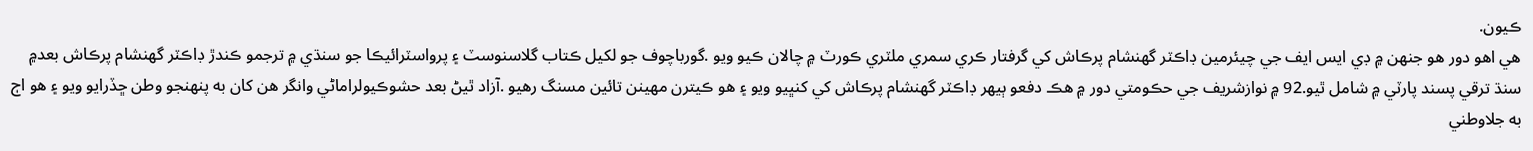ڪيون.
هي اهو دور هو جنهن ۾ ڊي ايس ايف جي چيئرمين ڊاڪٽر گهنشام پرڪاش کي گرفتار ڪري سمري ملٽري ڪورٽ ۾ چالان ڪيو ويو .گورباچوف جو لکيل ڪتاب گلاسنوسٽ ۽ پرواسٽرائيڪا جو سنڌي ۾ ترجمو ڪندڙ ڊاڪٽر گهنشام پرڪاش بعد۾ سنڌ ترقي پسند پارٽي ۾ شامل ٿيو.92 ۾ نوازشريف جي حڪومتي دور ۾ هڪ دفعو ٻيهر ڊاڪٽر گهنشام پرڪاش کي کنڀيو ويو ۽ هو ڪيترن مهينن تائين مسنگ رهيو .آزاد ٿيڻ بعد حشوڪيولراماڻي وانگر هن کان به پنهنجو وطن ڇڏرايو ويو ۽ هو اڄ به جلاوطني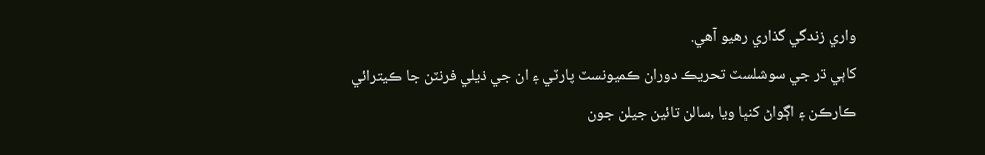واري زندگي گذاري رهيو آهي.
کاٻي ڌر جي سوشلسٽ تحريڪ دوران ڪميونسٽ پارٽي ۽ ان جي ذيلي فرنٽن جا ڪيترائي ڪارڪن ۽ اڳواڻ کنڀا ويا ,سالن تائين جيلن جون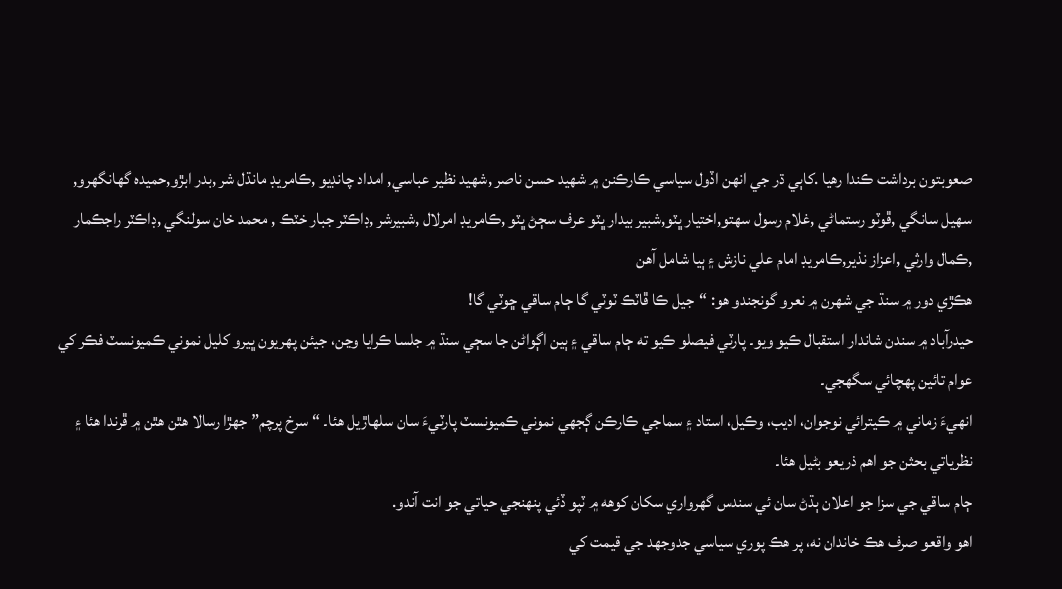صعوبتون برداشت ڪندا رهيا .کاٻي ڌر جي انهن اڏول سياسي ڪارڪنن ۾ شهيد حسن ناصر ,شهيد نظير عباسي, امداد چانڊيو ,ڪامريڊ مانڌل شر ,بدر ابڙو,حميده گهانگهرو, سهيل سانگي ,ڦوٽو رستماڻي ,غلام رسول سهتو,اختيار ڀٽو,شبير بيدار ڀٽو عرف سڄڻ ڀٽو ,ڪامريڊ امرلال ,شبيرشر ,ڊاڪٽر جبار خٽڪ , محمد خان سولنگي ,ڊاڪٽر راجڪمار ,ڪمال وارثي ,اعزاز نذير,ڪامريڊ امام علي نازش ۽ ٻيا شامل آهن
هڪڙي دور ۾ سنڌ جي شهرن ۾ نعرو گونجندو هو: “جيل ڪا ڦاٽڪ ٽوٽي گا ڄام ساقي ڇوٽي گا!
حيدرآباد ۾ سندن شاندار استقبال ڪيو ويو۔ پارٽي فيصلو ڪيو ته ڄام ساقي ۽ ٻين اڳواڻن جا سڄي سنڌ ۾ جلسا ڪرايا وڃن، جيئن پهريون ڀيرو کليل نموني ڪميونسٽ فڪر کي عوام تائين پهچائي سگهجي۔
انهيءَ زماني ۾ ڪيترائي نوجوان، اديب، وڪيل، استاد ۽ سماجي ڪارڪن ڳجهي نموني ڪميونسٽ پارٽيءَ سان سلهاڙيل هئا۔ “سرخ پرچم” جهڙا رسالا هٿن هٿن ۾ ڦرندا هئا ۽ نظرياتي بحثن جو اهم ذريعو بڻيل هئا۔
ڄام ساقي جي سزا جو اعلان ٻڌڻ سان ئي سندس گهرواري سکان کوهه ۾ ٽپو ڏئي پنهنجي حياتي جو انت آندو.
اهو واقعو صرف هڪ خاندان نه، پر هڪ پوري سياسي جدوجهد جي قيمت کي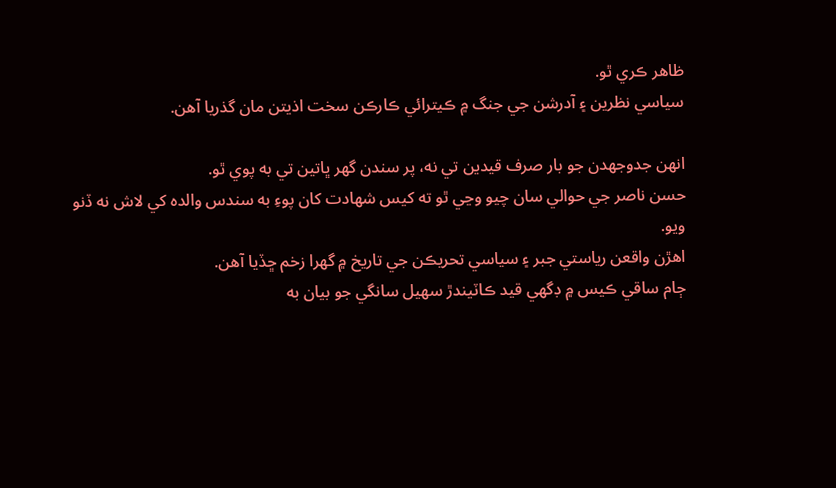ظاهر ڪري ٿو.
سياسي نظرين ۽ آدرشن جي جنگ ۾ ڪيترائي ڪارڪن سخت اذيتن مان گذريا آهن.

انهن جدوجهدن جو بار صرف قيدين تي نه، پر سندن گهر ڀاتين تي به پوي ٿو.
حسن ناصر جي حوالي سان چيو وڃي ٿو ته کيس شهادت کان پوءِ به سندس والده کي لاش نه ڏنو ويو.
اهڙن واقعن رياستي جبر ۽ سياسي تحريڪن جي تاريخ ۾ گهرا زخم ڇڏيا آهن.
ڄام ساقي ڪيس ۾ ڊگهي قيد ڪاٽيندڙ سهيل سانگي جو بيان به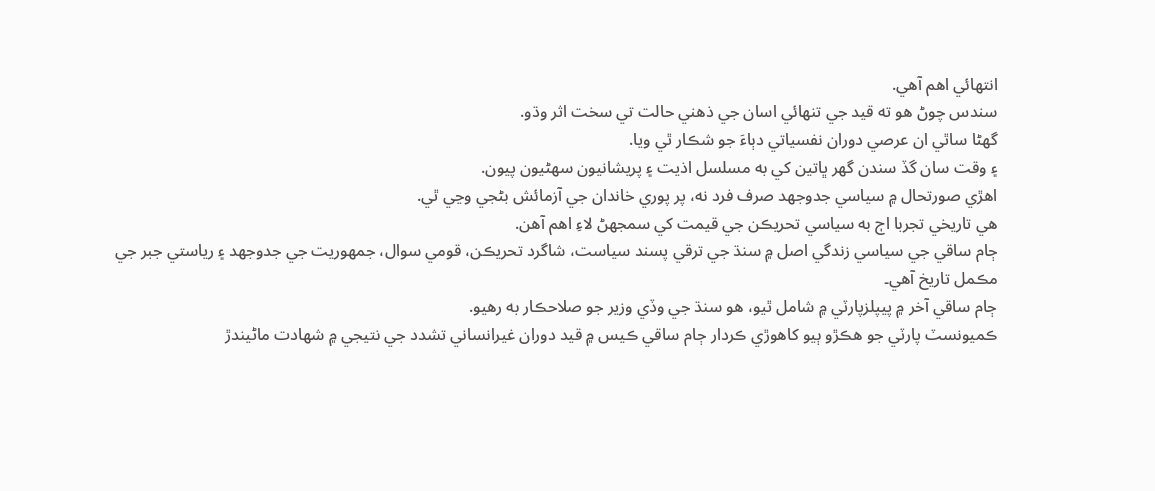انتهائي اهم آهي.
سندس چوڻ هو ته قيد جي تنهائي اسان جي ذهني حالت تي سخت اثر وڌو.
گهڻا ساٿي ان عرصي دوران نفسياتي دٻاءَ جو شڪار ٿي ويا.
۽ وقت سان گڏ سندن گهر ڀاتين کي به مسلسل اذيت ۽ پريشانيون سهڻيون پيون.
اهڙي صورتحال ۾ سياسي جدوجهد صرف فرد نه، پر پوري خاندان جي آزمائش بڻجي وڃي ٿي.
هي تاريخي تجربا اڄ به سياسي تحريڪن جي قيمت کي سمجهڻ لاءِ اهم آهن.
ڄام ساقي جي سياسي زندگي اصل ۾ سنڌ جي ترقي پسند سياست، شاگرد تحريڪن، قومي سوال، جمهوريت جي جدوجهد ۽ رياستي جبر جي مڪمل تاريخ آهي۔
ڄام ساقي آخر ۾ پيپلزپارٽي ۾ شامل ٿيو، هو سنڌ جي وڏي وزير جو صلاحڪار به رهيو.
ڪميونسٽ پارٽي جو هڪڙو ٻيو کاهوڙي ڪردار ڄام ساقي ڪيس ۾ قيد دوران غيرانساني تشدد جي نتيجي ۾ شهادت ماڻيندڙ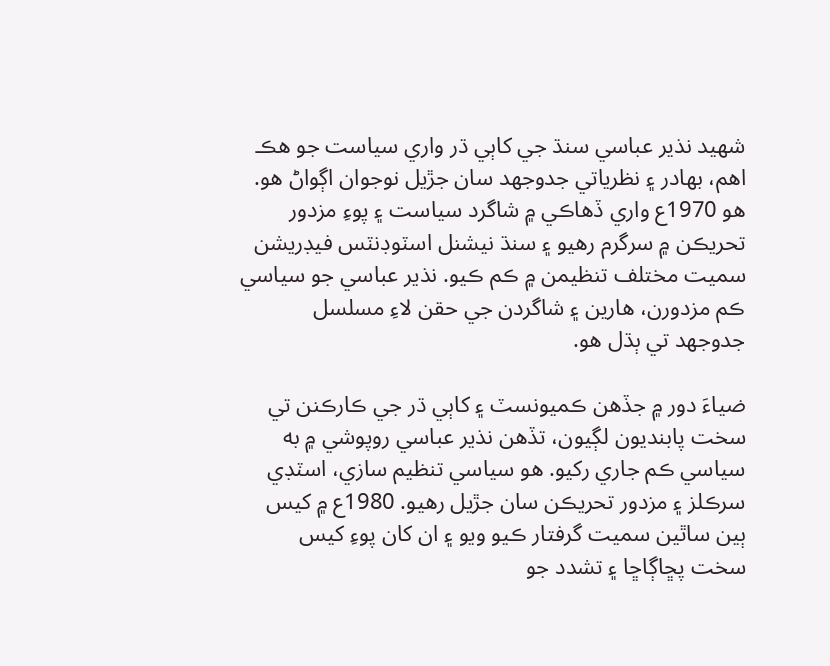شهيد نذير عباسي سنڌ جي کاٻي ڌر واري سياست جو هڪ اهم، بهادر ۽ نظرياتي جدوجهد سان جڙيل نوجوان اڳواڻ هو. هو 1970ع واري ڏهاڪي ۾ شاگرد سياست ۽ پوءِ مزدور تحريڪن ۾ سرگرم رهيو ۽ سنڌ نیشنل اسٽوڊنٽس فيڊريشن سميت مختلف تنظيمن ۾ ڪم ڪيو. نذير عباسي جو سياسي ڪم مزدورن، هارين ۽ شاگردن جي حقن لاءِ مسلسل جدوجهد تي ٻڌل هو.

ضياءَ دور ۾ جڏهن ڪميونسٽ ۽ کاٻي ڌر جي ڪارڪنن تي سخت پابنديون لڳيون، تڏهن نذير عباسي روپوشي ۾ به سياسي ڪم جاري رکيو. هو سياسي تنظيم سازي، اسٽڊي سرڪلز ۽ مزدور تحريڪن سان جڙيل رهيو. 1980ع ۾ کيس ٻين ساٿين سميت گرفتار ڪيو ويو ۽ ان کان پوءِ کيس سخت پڇاڳاڇا ۽ تشدد جو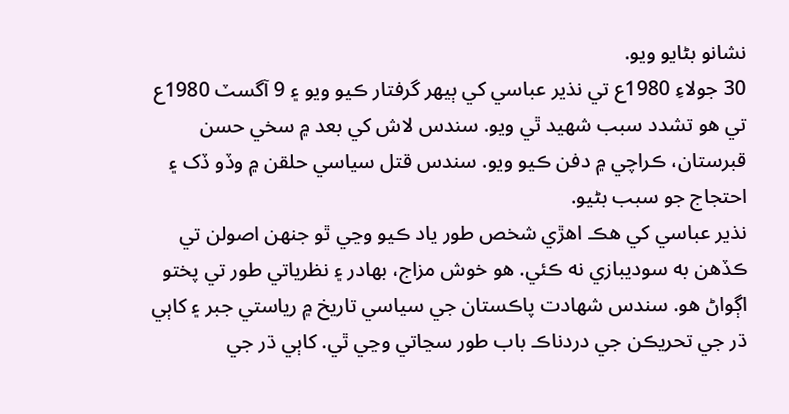نشانو بڻايو ويو.
30 جولاءِ 1980ع تي نذير عباسي کي ٻيهر گرفتار ڪيو ويو ۽ 9 آگسٽ 1980ع تي هو تشدد سبب شهيد ٿي ويو. سندس لاش کي بعد ۾ سخي حسن قبرستان، ڪراچي ۾ دفن ڪيو ويو. سندس قتل سياسي حلقن ۾ وڏو ڏک ۽ احتجاج جو سبب بڻيو.
نذير عباسي کي هڪ اهڙي شخص طور ياد ڪيو وڃي ٿو جنهن اصولن تي ڪڏهن به سوديبازي نه ڪئي. هو خوش مزاج، بهادر ۽ نظرياتي طور تي پختو اڳواڻ هو. سندس شهادت پاڪستان جي سياسي تاريخ ۾ رياستي جبر ۽ کاٻي ڌر جي تحريڪن جي دردناڪ باب طور سڃاتي وڃي ٿي. کاٻي ڌر جي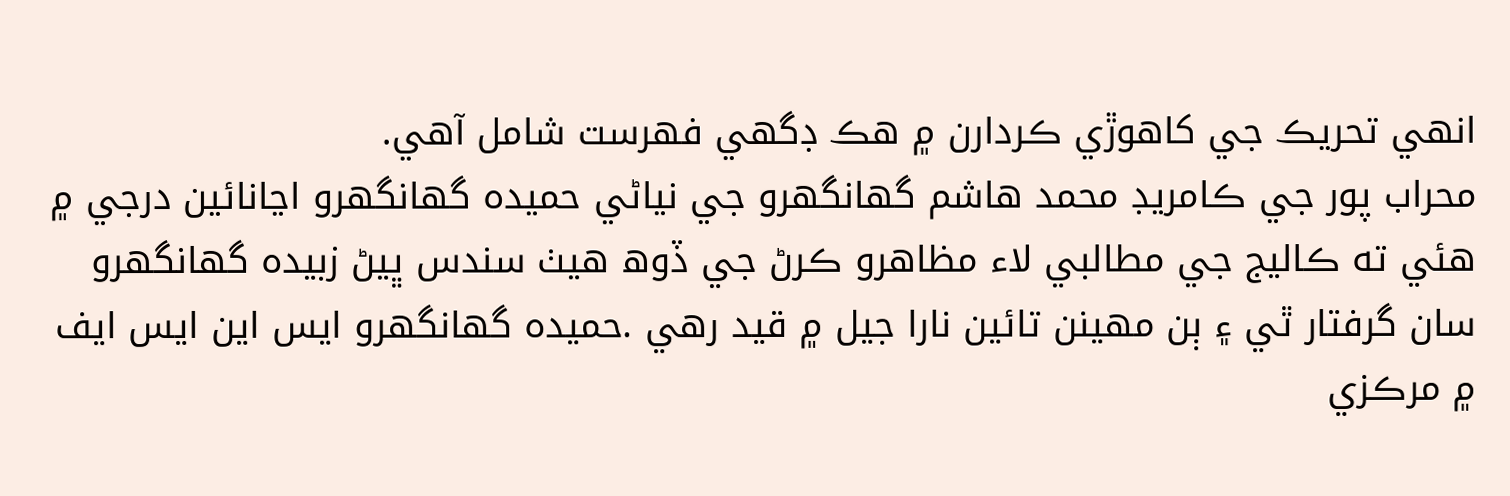انهي تحريڪ جي کاهوڙي ڪردارن ۾ هڪ ڊگهي فهرست شامل آهي.
محراب پور جي ڪامريڊ محمد هاشم گهانگهرو جي نياڻي حميده گهانگهرو اڃانائين درجي ۾ هئي ته ڪاليج جي مطالبي لاء مظاهرو ڪرڻ جي ڏوھ هيٺ سندس ڀيڻ زبيده گهانگهرو سان گرفتار ٿي ۽ ٻن مهينن تائين نارا جيل ۾ قيد رهي .حميده گهانگهرو ايس اين ايس ايف ۾ مرڪزي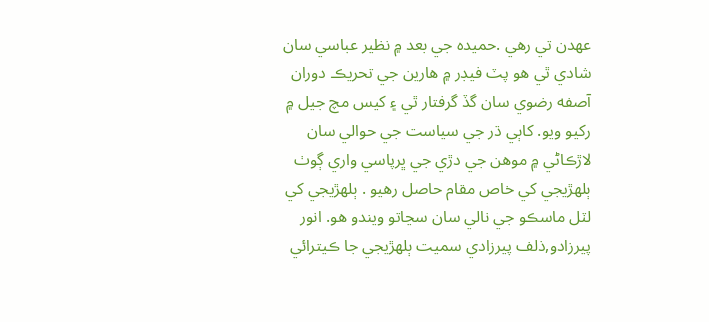عهدن تي رهي .حميده جي بعد ۾ نظير عباسي سان شادي ٿي هو پٽ فيڊر ۾ هارين جي تحريڪ دوران آصفه رضوي سان گڏ گرفتار ٿي ۽ کيس مچ جيل ۾ رکيو ويو. کاٻي ڌر جي سياست جي حوالي سان لاڙڪاڻي ۾ موهن جي دڙي جي ڀرپاسي واري ڳوٺ ٻلهڙيجي کي خاص مقام حاصل رهيو . ٻلهڙيجي کي لٽل ماسڪو جي نالي سان سڃاتو ويندو هو. انور پيرزادو,ذلف پيرزادي سميت ٻلهڙيجي جا ڪيترائي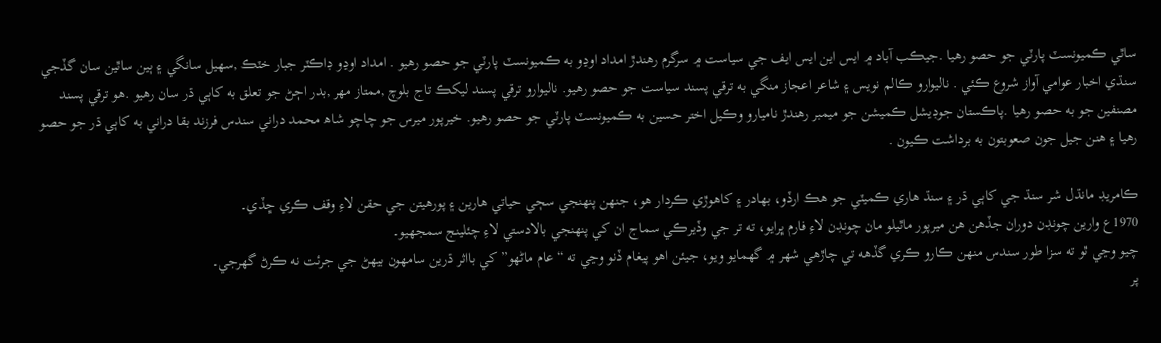ساٿي ڪميونسٽ پارٽي جو حصو رهيا .جيڪب آباد ۾ ايس اين ايس ايف جي سياست ۾ سرگرم رهندڙ امداد اوڍو به ڪميونسٽ پارٽي جو حصو رهيو . امداد اوڍو ڊاڪٽر جبار خٽڪ ,سهيل سانگي ۽ ٻين ساٿين سان گڏجي سنڌي اخبار عوامي آواز شروع ڪئي . ناليوارو ڪالم نويس ۽ شاعر اعجاز منگي به ترقي پسند سياست جو حصو رهيو. ناليوارو ترقي پسند ليکڪ تاج بلوچ ,ممتاز مهر ,بدر اڄڻ جو تعلق به کاٻي ڌر سان رهيو .هو ترقي پسند مصنفين جو به حصو رهيا .پاڪستان جوڊيشل ڪميشن جو ميمبر رهندڙ ناميارو وڪيل اختر حسين به ڪميونسٽ پارٽي جو حصو رهيو. خيرپور ميرس جو چاچو شاھ محمد دراني سندس فرزند بقا دراني به کاٻي ڌر جو حصو رهيا ۽ هنن جيل جون صعوبتون به برداشت ڪيون .

ڪامريڊ مانڌل شر سنڌ جي کاٻي ڌر ۽ سنڌ هاري ڪميٽي جو هڪ ارڏو، بهادر ۽ کاهوڙي ڪردار هو، جنهن پنهنجي سڄي حياتي هارين ۽ پورهيتن جي حقن لاءِ وقف ڪري ڇڏي۔
1970ع وارين چونڊن دوران جڏهن هن ميرپور ماٿيلو مان چونڊن لاءِ فارم ڀرايو، ته تر جي وڏيرڪي سماج ان کي پنهنجي بالادستي لاءِ چئلينج سمجهيو۔
چيو وڃي ٿو ته سزا طور سندس منهن ڪارو ڪري گڏهه تي چاڙهي شهر ۾ گهمايو ويو، جيئن اهو پيغام ڏنو وڃي ته “عام ماڻهو” کي بااثر ڌرين سامهون بيهڻ جي جرئت نه ڪرڻ گهرجي۔
پر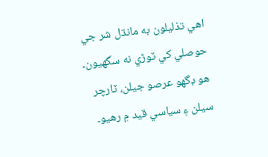اهي تذليلون به مانڌل شر جي حوصلي کي ٽوڙي نه سگهيون۔
هو ڊگهو عرصو جيلن، ٽارچر سيلن ۽ سياسي قيد ۾ رهيو۔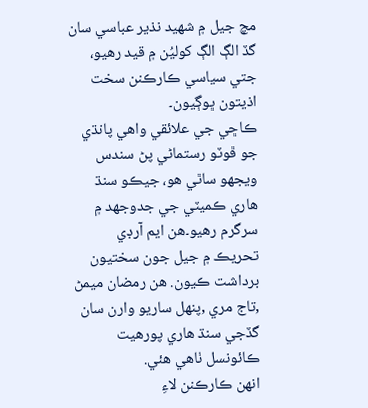مچ جيل ۾ شهيد نذير عباسي سان گڏ الڳ الڳ کوليُن ۾ قيد رهيو، جتي سياسي ڪارڪنن سخت اذيتون ڀوڳيون۔
ڪاڇي جي علائقي واهي پانڌي جو ڦوٽو رستماڻي پڻ سندس ويجهو ساٿي هو، جيڪو سنڌ هاري ڪميٽي جي جدوجهد ۾ سرگرم رهيو۔هن ايم آرڊي تحريڪ ۾ جيل جون سختيون برداشت ڪيون. هن رمضان ميمڻ ,تاج مري ,پنهل ساريو وارن سان گڏجي سنڌ هاري پورهيت ڪائونسل ٺاهي هئي.
انهن ڪارڪنن لاءِ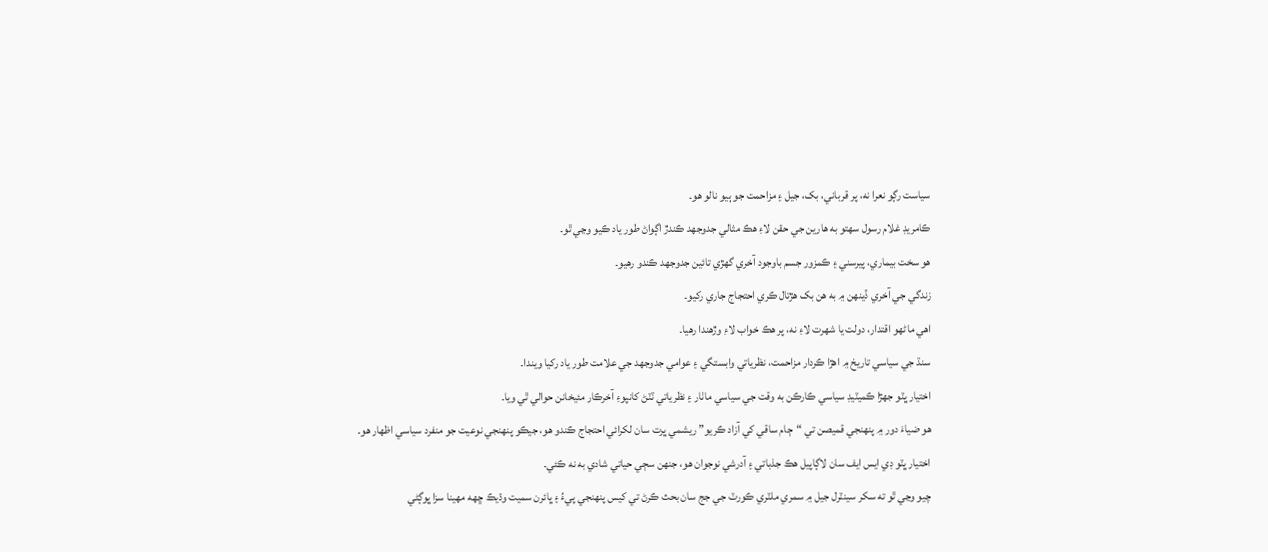سياست رڳو نعرا نه، پر قرباني، بک، جيل ۽ مزاحمت جو ٻيو نالو هو۔
ڪامريڊ غلام رسول سهتو به هارين جي حقن لاءِ هڪ مثالي جدوجهد ڪندڙ اڳواڻ طور ياد ڪيو وڃي ٿو۔
هو سخت بيماري، پيرسني ۽ ڪمزور جسم باوجود آخري گهڙي تائين جدوجهد ڪندو رهيو۔
زندگي جي آخري ڏينهن ۾ به هن بک هڙتال ڪري احتجاج جاري رکيو۔
اهي ماڻهو اقتدار، دولت يا شهرت لاءِ نه، پر هڪ خواب لاءِ وڙهندا رهيا۔
سنڌ جي سياسي تاريخ ۾ اهڙا ڪردار مزاحمت، نظرياتي وابستگي ۽ عوامي جدوجهد جي علامت طور ياد رکيا ويندا۔
اختيار ڀٽو جهڙا ڪميٽيڊ سياسي ڪارڪن به وقت جي سياسي ماٺار ۽ نظرياتي ٽٽڻ کانپوءِ آخرڪار مئيخانن حوالي ٿي ويا۔
هو ضياءَ دور ۾ پنهنجي قميصن تي “ڄام ساقي کي آزاد ڪريو” ريشمي ڀرت سان لکرائي احتجاج ڪندو هو، جيڪو پنهنجي نوعيت جو منفرد سياسي اظهار هو۔
اختيار ڀٽو ڊي ايس ايف سان لاڳاپيل هڪ جذباتي ۽ آدرشي نوجوان هو، جنهن سڄي حياتي شادي به نه ڪئي۔
چيو وڃي ٿو ته سکر سينٽرل جيل ۾ سمري ملٽري ڪورٽ جي جج سان بحث ڪرڻ تي کيس پنهنجي پيءُ ۽ ڀائرن سميت وڌيڪ ڇهه مهينا سزا ڀوڳڻي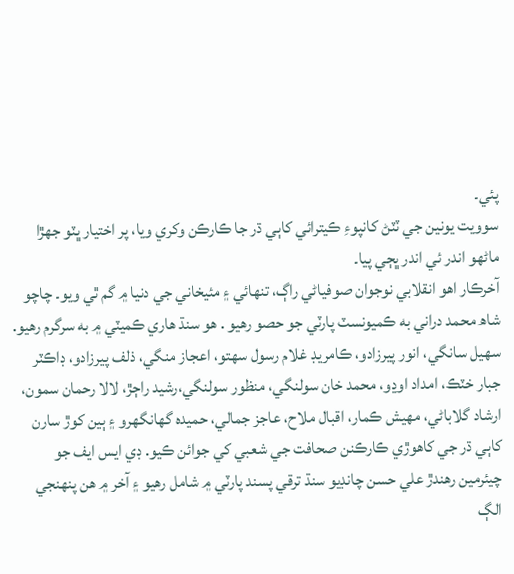پئي۔
سوويت يونين جي ٽٽڻ کانپوءِ ڪيترائي کاٻي ڌر جا ڪارڪن وکري ويا، پر اختيار ڀٽو جهڙا ماڻهو اندر ئي اندر ڀڄي پيا۔
آخرڪار اهو انقلابي نوجوان صوفياڻي راڳ، تنهائي ۽ مئيخاني جي دنيا ۾ گم ٿي ويو۔ چاچو شاھ محمد دراني به ڪميونسٽ پارٽي جو حصو رهيو . هو سنڌ ھاري ڪميٽي ۾ به سرگرم رهيو.
سهيل سانگي، انور پيرزادو، ڪامريڊ غلام رسول سهتو، اعجاز منگي، ذلف پيرزادو، ڊاڪٽر جبار خٽڪ، امداد اوڍو، محمد خان سولنگي، منظور سولنگي،رشيد راڄڙ، لالا رحمان سمون، ارشاد گلاباڻي، مهيش ڪمار، اقبال ملاح، عاجز جمالي، حميده گهانگهرو ۽ ٻين کوڙ سارن کاٻي ڌر جي کاهوڙي ڪارڪنن صحافت جي شعبي کي جوائن ڪيو. ڊي ايس ايف جو چيئرمين رهندڙ علي حسن چانڊيو سنڌ ترقي پسند پارٽي ۾ شامل رهيو ۽ آخر ۾ هن پنهنجي الڳ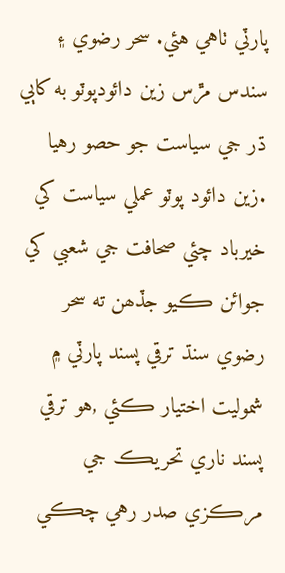پارٽي ٺاهي هئي. سحر رضوي ۽ سندس مڙس زين دائودپوٽو به کاٻي ڌر جي سياست جو حصو رهيا .زين دائود پوٽو عملي سياست کي خيرباد چئي صحافت جي شعبي کي جوائن ڪيو جڏھن ته سحر رضوي سنڌ ترقي پسند پارٽي ۾ شموليت اختيار ڪئي ,هو ترقي پسند ناري تحريڪ جي مرڪزي صدر رهي چڪي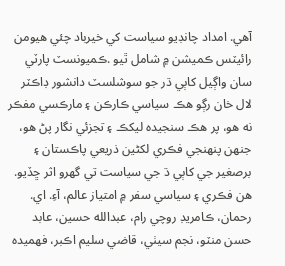آهي. امداد چانڊيو سياست کي خيرباد چئي هيومن رائيٽس ڪميشن ۾ شامل ٿيو .ڪميونسٽ پارٽي سان واڳيل کاٻي ڌر جو سوشلسٽ دانشور ڊاڪٽر لال خان رڳو هڪ سياسي ڪارڪن ۽ مارڪسي مفڪر نه هو، پر هڪ سنجيده ليکڪ ۽ تجزئي نگار پڻ هو، جنهن پنهنجي فڪري لکڻين ذريعي پاڪستان ۽ برصغير جي کاٻي ڌ جي سياست تي گهرو اثر ڇڏيو.
هن فڪري ۽ سياسي سفر ۾ امتياز عالم، آءِ. اي. رحمان، ڪامريڊ روچي رام، عبدالله حسين، عابد حسن منٽو، نجم سيٺي، قاضي سليم اڪبر، فهميده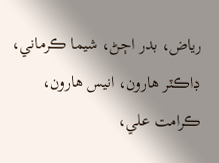رياض، بدر اڄڻ، شيما ڪرماني، ڊاڪٽر هارون، انيس هارون، ڪرامت علي،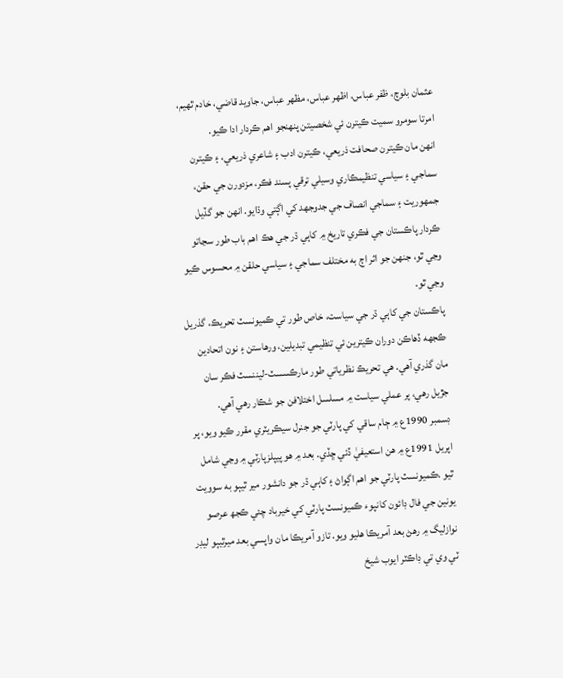عثمان بلوچ، ظفر عباس، اظهر عباس، مظهر عباس، جاويد قاضي، خادم ٿهيم، امرتا سومرو سميت ڪيترن ئي شخصيتن پنهنجو اهم ڪردار ادا ڪيو.
انهن مان ڪيترن صحافت ذريعي، ڪيترن ادب ۽ شاعري ذريعي، ۽ ڪيترن سماجي ۽ سياسي تنظيمڪاري وسيلي ترقي پسند فڪر، مزدورن جي حقن، جمهوريت ۽ سماجي انصاف جي جدوجهد کي اڳتي وڌايو. انهن جو گڏيل ڪردار پاڪستان جي فڪري تاريخ ۾ کاٻي ڌر جي هڪ اهم باب طور سڃاتو وڃي ٿو، جنهن جو اثر اڄ به مختلف سماجي ۽ سياسي حلقن ۾ محسوس ڪيو وڃي ٿو.
پاڪستان جي کاٻي ڌر جي سياست، خاص طور تي ڪميونسٽ تحريڪ، گذريل ڪجهه ڏهاڪن دوران ڪيترين ئي تنظيمي تبديلين، ورهاستن ۽ نون اتحادين مان گذري آهي. هي تحريڪ نظرياتي طور مارڪسسٽ-ليننسٽ فڪر سان جڙيل رهي، پر عملي سياست ۾ مسلسل اختلافن جو شڪار رهي آهي.
ڊسمبر 1990ع ۾ ڄام ساقي کي پارٽي جو جنرل سيڪريٽري مقرر ڪيو ويو، پر اپريل 1991ع ۾ هن استعيفيٰ ڏئي ڇڏي. بعد ۾ هو پيپلزپارٽي ۾ وڃي شامل ٿيو .ڪميونسٽ پارٽي جو اهم اڳواڻ ۽ کاٻي ڌر جو دانشور مير ٿيٻو به سوويت يونين جي فال ڊائون کانپوء ڪميونسٽ پارٽي کي خيرباد چئي ڪجھ عرصو نوازليگ ۾ رهڻ بعد آمريڪا هليو ويو. تازو آمريڪا مان واپسي بعد ميرٿيٻو ليڊر ٽي وي تي ڊاڪٽر ايوب شيخ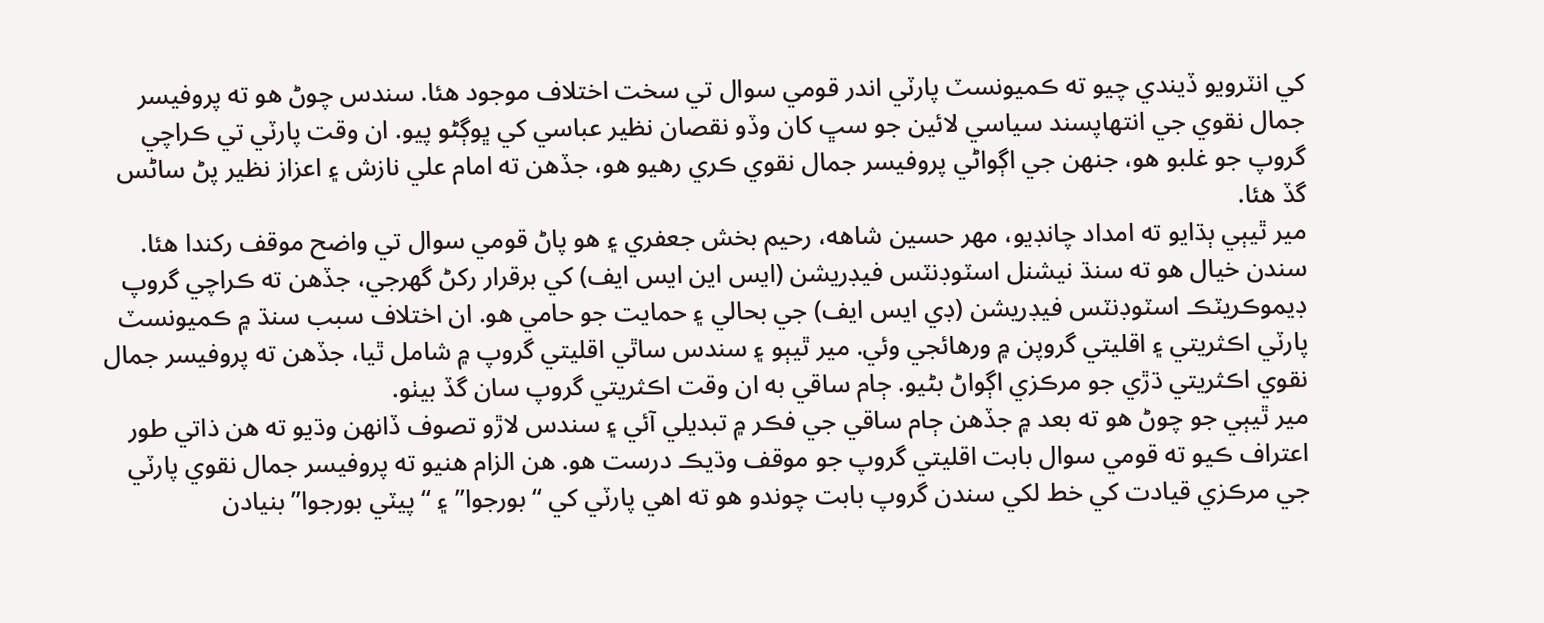کي انٽرويو ڏيندي چيو ته ڪميونسٽ پارٽي اندر قومي سوال تي سخت اختلاف موجود هئا. سندس چوڻ هو ته پروفيسر جمال نقوي جي انتهاپسند سياسي لائين جو سڀ کان وڏو نقصان نظير عباسي کي ڀوڳڻو پيو. ان وقت پارٽي تي ڪراچي گروپ جو غلبو هو، جنهن جي اڳواڻي پروفيسر جمال نقوي ڪري رهيو هو، جڏهن ته امام علي نازش ۽ اعزاز نظير پڻ ساڻس گڏ هئا.
مير ٿيٻي ٻڌايو ته امداد چانڊيو، مهر حسين شاهه، رحيم بخش جعفري ۽ هو پاڻ قومي سوال تي واضح موقف رکندا هئا. سندن خيال هو ته سنڌ نيشنل اسٽوڊنٽس فيڊريشن (ايس اين ايس ايف) کي برقرار رکڻ گهرجي، جڏهن ته ڪراچي گروپ ڊيموڪريٽڪ اسٽوڊنٽس فيڊريشن (ڊي ايس ايف) جي بحالي ۽ حمايت جو حامي هو. ان اختلاف سبب سنڌ ۾ ڪميونسٽ پارٽي اڪثريتي ۽ اقليتي گروپن ۾ ورهائجي وئي. مير ٿيٻو ۽ سندس ساٿي اقليتي گروپ ۾ شامل ٿيا، جڏهن ته پروفيسر جمال نقوي اڪثريتي ڌڙي جو مرڪزي اڳواڻ بڻيو. ڄام ساقي به ان وقت اڪثريتي گروپ سان گڏ بيٺو.
مير ٿيٻي جو چوڻ هو ته بعد ۾ جڏهن ڄام ساقي جي فڪر ۾ تبديلي آئي ۽ سندس لاڙو تصوف ڏانهن وڌيو ته هن ذاتي طور اعتراف ڪيو ته قومي سوال بابت اقليتي گروپ جو موقف وڌيڪ درست هو. هن الزام هنيو ته پروفيسر جمال نقوي پارٽي جي مرڪزي قيادت کي خط لکي سندن گروپ بابت چوندو هو ته اهي پارٽي کي “بورجوا” ۽ “پيٽي بورجوا” بنيادن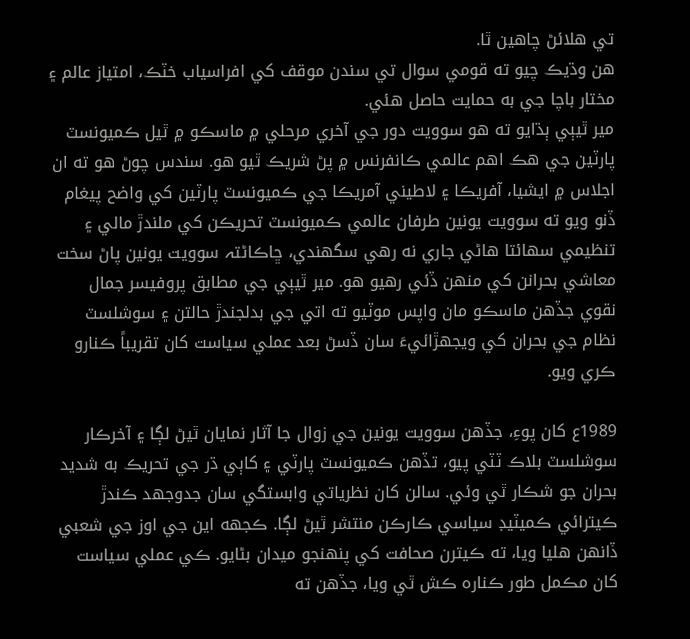تي هلائڻ چاهين ٿا.
هن وڌيڪ چيو ته قومي سوال تي سندن موقف کي افراسياب خٽڪ، امتياز عالم ۽ مختار باچا جي به حمايت حاصل هئي.
مير ٿيٻي ٻڌايو ته هو سوويت دور جي آخري مرحلي ۾ ماسڪو ۾ ٿيل ڪميونسٽ پارٽين جي هڪ اهم عالمي ڪانفرنس ۾ پڻ شريڪ ٿيو هو. سندس چوڻ هو ته ان اجلاس ۾ ايشيا، آفريڪا ۽ لاطيني آمريڪا جي ڪميونسٽ پارٽين کي واضح پيغام ڏنو ويو ته سوويت يونين طرفان عالمي ڪميونسٽ تحريڪن کي ملندڙ مالي ۽ تنظيمي سهائتا هاڻي جاري نه رهي سگهندي، ڇاڪاڻتہ سوويت يونين پاڻ سخت معاشي بحرانن کي منهن ڏئي رهيو هو. مير ٿيٻي جي مطابق پروفيسر جمال نقوي جڏهن ماسڪو مان واپس موٽيو ته اتي جي بدلجندڙ حالتن ۽ سوشلسٽ نظام جي بحران کي ويجهڙائيءَ سان ڏسڻ بعد عملي سياست کان تقريباً ڪنارو ڪري ويو.

1989ع کان پوءِ، جڏهن سوويت يونين جي زوال جا آثار نمايان ٿيڻ لڳا ۽ آخرڪار سوشلسٽ بلاڪ ٽٽي پيو، تڏهن ڪميونسٽ پارٽي ۽ کاٻي ڌر جي تحريڪ به شديد بحران جو شڪار ٿي وئي. سالن کان نظرياتي وابستگي سان جدوجهد ڪندڙ ڪيترائي ڪميٽيڊ سياسي ڪارڪن منتشر ٿيڻ لڳا. ڪجهه اين جي اوز جي شعبي ڏانهن هليا ويا، ته ڪيترن صحافت کي پنهنجو ميدان بڻايو. ڪي عملي سياست کان مڪمل طور ڪناره ڪش ٿي ويا، جڏهن ته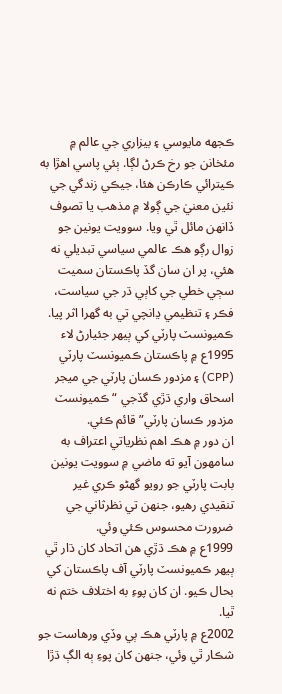ڪجهه مايوسي ۽ بيزاري جي عالم ۾ مئخانن جو رخ ڪرڻ لڳا. ٻئي پاسي اهڙا به ڪيترائي ڪارڪن هئا، جيڪي زندگي جي نئين معنيٰ جي ڳولا ۾ مذهب يا تصوف ڏانهن مائل ٿي ويا. سوويت يونين جو زوال رڳو هڪ عالمي سياسي تبديلي نه هئي، پر ان سان گڏ پاڪستان سميت سڄي خطي جي کاٻي ڌر جي سياست، فڪر ۽ تنظيمي ڍانچي تي به گهرا اثر پيا. ڪميونسٽ پارٽي کي ٻيهر جئيارڻ لاء 1995ع ۾ پاڪستان ڪميونسٽ پارٽي (CPP) ۽ مزدور ڪسان پارٽي جي ميجر اسحاق واري ڌڙي گڏجي “ڪميونسٽ مزدور ڪسان پارٽي” قائم ڪئي.
ان دور ۾ هڪ اهم نظرياتي اعتراف به سامهون آيو ته ماضي ۾ سوويت يونين بابت پارٽي جو رويو گهڻو ڪري غير تنقيدي رهيو، جنهن تي نظرثاني جي ضرورت محسوس ڪئي وئي.
1999ع ۾ هڪ ڌڙي هن اتحاد کان ڌار ٿي ٻيهر ڪميونسٽ پارٽي آف پاڪستان کي بحال ڪيو. ان کان پوءِ به اختلاف ختم نه ٿيا.
2002ع ۾ پارٽي هڪ ٻي وڏي ورهاست جو شڪار ٿي وئي، جنهن کان پوءِ ٻه الڳ ڌڙا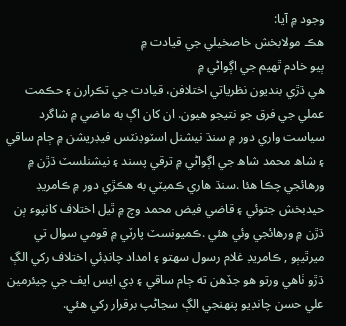وجود ۾ آيا:
هڪ مولابخش خاصخيلي جي قيادت ۾
ٻيو خادم ٿهيم جي اڳواڻي ۾
هي ڌڙي بنديون نظرياتي اختلافن، قيادت جي تڪرارن ۽ حڪمت عملي جي فرق جو نتيجو هيون. ان کان اڳ به ماضي ۾ شاگرد سياست واري دور ۾ سنڌ نيشنل اسٽوڊنٽس فيڊريشن ۾ ڄام ساقي ۽ شاھ محمد شاھ جي اڳواڻي ۾ ترقي پسند ۽ نيشنلسٽ ڌڙن ۾ ورهائجي چڪا هئا .سنڌ هاري ڪميٽي به هڪڙي دور ۾ ڪامريڊ حيدبخش جتوئي ۽ قاضي فيض محمد وچ ۾ ٿيل اختلاف کانپوء ٻن ڌڙن ۾ ورهائجي وئي هئي .ڪميونسٽ پارٽي ۾ قومي سوال تي ميرٿيٻو , ڪامريڊ غلام رسول سهتو ۽ امداد چانڊئي اختلاف رکي الڳ ڌڙو ٺاهي ورتو هو جڏھن ته ڄام ساقي ۽ ڊي ايس ايف جي چيئرمين علي حسن چانڊيو پنهنجي الڳ سڃاڻپ برقرار رکي هئي.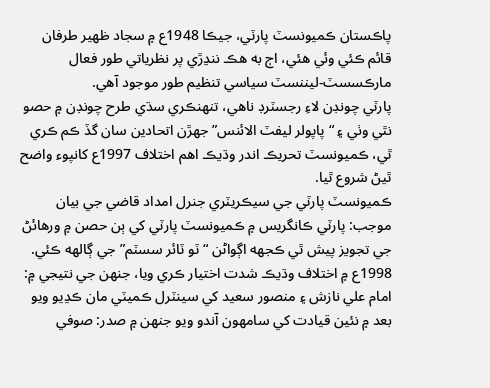پاڪستان ڪميونسٽ پارٽي، جيڪا 1948ع ۾ سجاد ظهير طرفان قائم ڪئي وئي هئي، اڄ به هڪ ننڍڙي پر نظرياتي طور فعال مارڪسسٽ-ليننسٽ سياسي تنظيم طور موجود آهي.
پارٽي چونڊن لاءِ رجسٽرڊ ناهي، تنهنڪري سڌي طرح چونڊن ۾ حصو نٿي وٺي ۽ “پاپولر ليفٽ الائنس” جهڙن اتحادين سان گڏ ڪم ڪري ٿي، ڪميونسٽ تحريڪ اندر وڌيڪ اهم اختلاف 1997ع کانپوء واضح ٿيڻ شروع ٿيا.
ڪميونسٽ پارٽي جي سيڪريٽري جنرل امداد قاضي جي بيان موجب: پارٽي ڪانگريس ۾ ڪميونسٽ پارٽي کي ٻن حصن ۾ ورهائڻ جي تجويز پيش ٿي ڪجهه اڳواڻن “ٽو ٽائر سسٽم” جي ڳالهه ڪئي.
1998ع ۾ اختلاف وڌيڪ شدت اختيار ڪري ويا، جنهن جي نتيجي ۾: امام علي نازش ۽ منصور سعيد کي سينٽرل ڪميٽي مان ڪڍيو ويو بعد ۾ نئين قيادت کي سامهون آندو ويو جنهن ۾ صدر: صوفي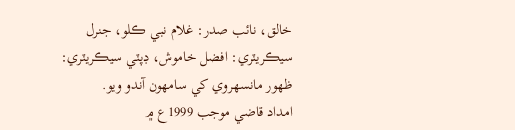خالق، نائب صدر: غلام نبي ڪلو، جنرل سيڪريٽري: افضل خاموش، ڊپٽي سيڪريٽري: ظهور مانسهروي کي سامهون آندو ويو.
امداد قاضي موجب 1999ع ۾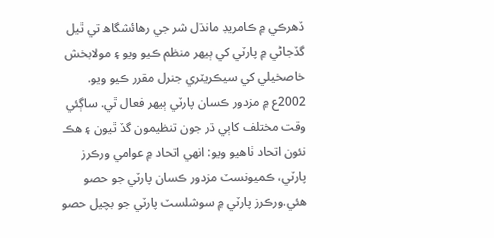ڏهرڪي ۾ ڪامريڊ مانڌل شر جي رهائشگاھ تي ٿيل گڏجاڻي ۾ پارٽي کي ٻيهر منظم ڪيو ويو ۽ مولابخش خاصخيلي کي سيڪريٽري جنرل مقرر ڪيو ويو.
2002ع ۾ مزدور ڪسان پارٽي ٻيهر فعال ٿي. ساڳئي وقت مختلف کاٻي ڌر جون تنظيمون گڏ ٿيون ۽ هڪ نئون اتحاد ٺاهيو ويو: انهي اتحاد ۾ عوامي ورڪرز پارٽي، ڪميونسٽ مزدور ڪسان پارٽي جو حصو ھئي.ورڪرز پارٽي ۾ سوشلسٽ پارٽي جو بچيل حصو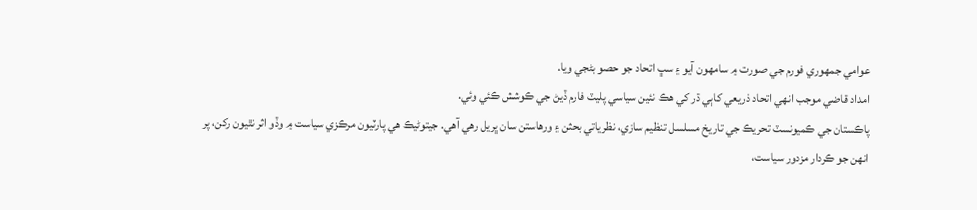عوامي جمهوري فورم جي صورت ۾ سامهون آيو ۽ سڀ اتحاد جو حصو بڻجي ويا.
امداد قاضي موجب انهي اتحاد ذريعي کاٻي ڌر کي هڪ نئين سياسي پليٽ فارم ڏيڻ جي ڪوشش ڪئي وئي.
پاڪستان جي ڪميونسٽ تحريڪ جي تاريخ مسلسل تنظيم سازي، نظرياتي بحثن ۽ ورهاستن سان ڀريل رهي آهي. جيتوڻيڪ هي پارٽيون مرڪزي سياست ۾ وڏو اثر نٿيون رکن، پر انهن جو ڪردار مزدور سياست،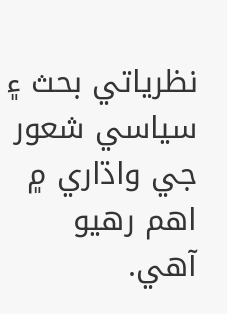نظرياتي بحث ۽ سياسي شعور جي واڌاري ۾ اهم رهيو آهي.